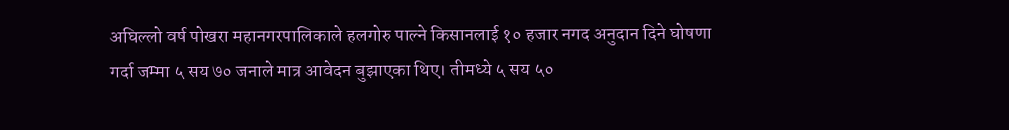अघिल्लो वर्ष पोखरा महानगरपालिकाले हलगोरु पाल्ने किसानलाई १० हजार नगद अनुदान दिने घोषणा गर्दा जम्मा ५ सय ७० जनाले मात्र आवेदन बुझाएका थिए। तीमध्ये ५ सय ५०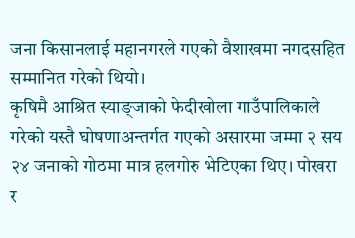जना किसानलाई महानगरले गएको वैशाखमा नगदसहित सम्मानित गरेको थियो।
कृषिमै आश्रित स्याङ्जाको फेदीखोला गाउँपालिकाले गरेको यस्तै घोषणाअन्तर्गत गएको असारमा जम्मा २ सय २४ जनाको गोठमा मात्र हलगोरु भेटिएका थिए। पोखरा र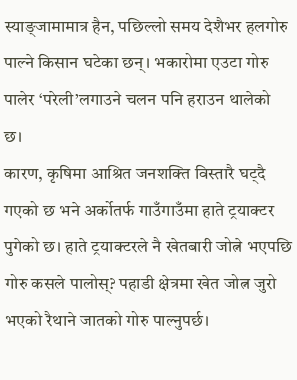स्याङ्जामामात्र हैन, पछिल्लो समय देशैभर हलगोरु पाल्ने किसान घटेका छन्। भकारोमा एउटा गोरु पालेर ‘परेली’लगाउने चलन पनि हराउन थालेको छ।
कारण, कृषिमा आश्रित जनशक्ति विस्तारै घट्दै गएको छ भने अर्कोतर्फ गाउँगाउँमा हाते ट्रयाक्टर पुगेको छ। हाते ट्रयाक्टरले नै खेतबारी जोत्ने भएपछि गोरु कसले पालोस्? पहाडी क्षेत्रमा खेत जोत्न जुरो भएको रैथाने जातको गोरु पाल्नुपर्छ।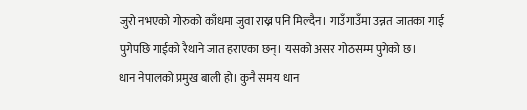जुरो नभएको गोरुको काँधमा जुवा राख्न पनि मिल्दैन। गाउँगाउँमा उन्नत जातका गाई पुगेपछि गाईको रैथाने जात हराएका छन्। यसको असर गोठसम्म पुगेको छ।
धान नेपालको प्रमुख बाली हो। कुनै समय धान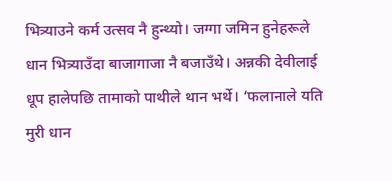भित्र्याउने कर्म उत्सव नै हुन्थ्यो। जग्गा जमिन हुनेहरूले धान भित्र्याउँदा बाजागाजा नै बजाउँथे। अन्नकी देवीलाई धूप हालेपछि तामाको पाथीले थान भर्थे। ‘फलानाले यति मुरी धान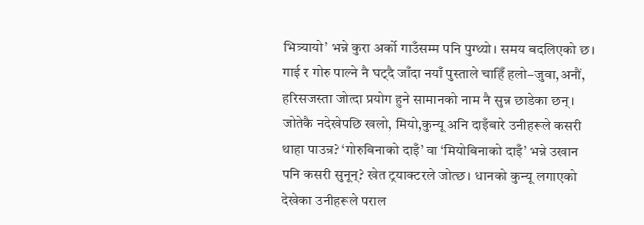भित्र्यायो’ भन्ने कुरा अर्को गाउँसम्म पनि पुग्थ्यो। समय बदलिएको छ। गाई र गोरु पाल्ने नै घट्दै जाँदा नयाँ पुस्ताले चाहिँ हलो–जुवा,अनौं, हरिसजस्ता जोत्दा प्रयोग हुने सामानको नाम नै सुन्न छाडेका छन्।
जोतेकै नदेखेपछि खलो, मियो,कुन्यू अनि दाइँबारे उनीहरूले कसरी थाहा पाउन्र? ‘गोरुबिनाको दाइँ’ वा ‘मियोबिनाको दाइँ’ भन्ने उखान पनि कसरी सुनून्? खेत ट्रयाक्टरले जोत्छ। धानको कुन्यू लगाएको देखेका उनीहरूले पराल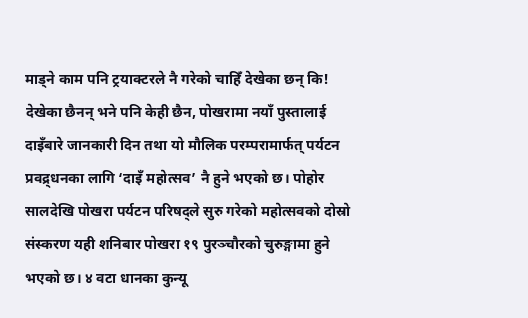माड्ने काम पनि ट्रयाक्टरले नै गरेको चाहिँ देखेका छन् कि!
देखेका छैनन् भने पनि केही छैन, पोखरामा नयाँ पुस्तालाई दाइँबारे जानकारी दिन तथा यो मौलिक परम्परामार्फत् पर्यटन प्रवद्र्धनका लागि ‘दाइँ महोत्सव’ नै हुने भएको छ। पोहोर सालदेखि पोखरा पर्यटन परिषद्ले सुरु गरेको महोत्सवको दोस्रो संस्करण यही शनिबार पोखरा १९ पुरञ्चौरको चुरुङ्गामा हुने भएको छ। ४ वटा धानका कुन्यू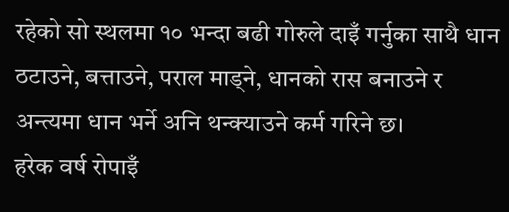रहेको सो स्थलमा १० भन्दा बढी गोरुले दाइँ गर्नुका साथै धान ठटाउने, बत्ताउने, पराल माड्ने, धानको रास बनाउने र अन्त्यमा धान भर्ने अनि थन्क्याउने कर्म गरिने छ।
हरेक वर्ष रोपाइँ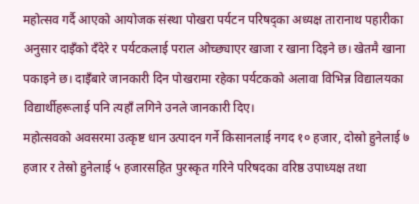महोत्सव गर्दै आएको आयोजक संस्था पोखरा पर्यटन परिषद्का अध्यक्ष तारानाथ पहारीका अनुसार दाइँको दँदेरे र पर्यटकलाई पराल ओच्छ्याएर खाजा र खाना दिइने छ। खेतमै खाना पकाइने छ। दाइँबारे जानकारी दिन पोखरामा रहेका पर्यटकको अलावा विभिन्न विद्यालयका विद्यार्थीहरूलाई पनि त्यहाँ लगिने उनले जानकारी दिए।
महोत्सवको अवसरमा उत्कृष्ट धान उत्पादन गर्ने किसानलाई नगद १० हजार, दोस्रो हुनेलाई ७ हजार र तेस्रो हुनेलाई ५ हजारसहित पुरस्कृत गरिने परिषदका वरिष्ठ उपाध्यक्ष तथा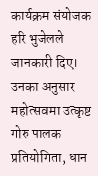कार्यक्रम संयोजक हरि भुजेलले जानकारी दिए। उनका अनुसार महोत्सवमा उत्कृष्ट गोरु पालक प्रतियोगिता, धान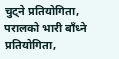चुट्ने प्रतियोगिता, परालको भारी बाँध्ने प्रतियोगिता,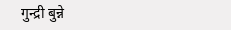गुन्द्री बुन्ने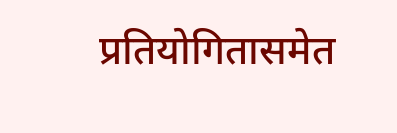प्रतियोगितासमेत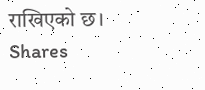राखिएको छ।
Shares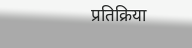प्रतिक्रिया